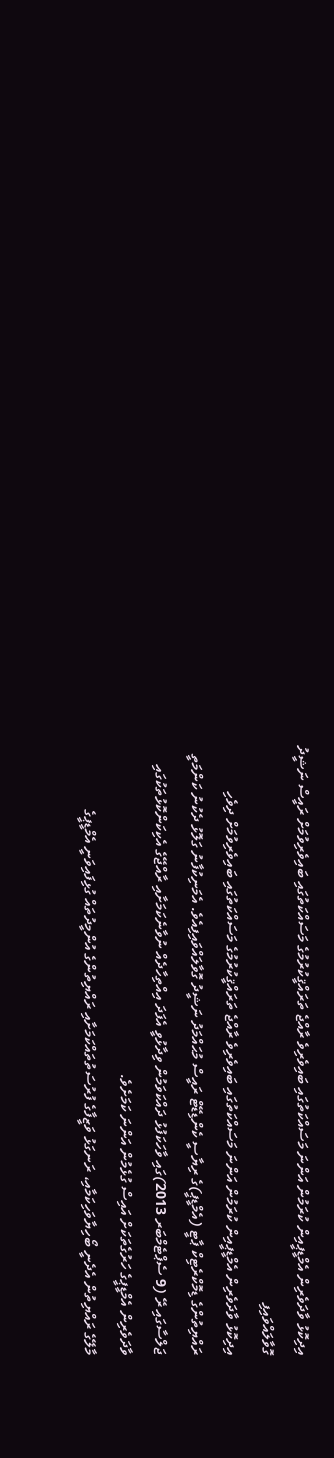އިދިކޮޅު ވާދަވެރިން އެމްޑީޕީއިން ކުރަމުން އަންނަ މަސައްކަތުގައި ބައިވެރިވެ ރާއްޖެ ތަރައްޤީކުރުމުގެ މަސައްކަތުގައި ބައިވެރިވުމަށް ރައީސް ނަޝީދު ގޮވާލައްވައިފި
އިދިކޮޅު ވާދަވެރިން އެމްޑީޕީއިން ކުރަމުން އަންނަ މަސައްކަތުގައި ބައިވެރިވެ ރާއްޖެ ތަރައްޤީކުރުމުގެ މަސައްކަތުގައި ބައިވެރިވުމަށް ދިވެހި ރައްޔިތުންގެ ޑިމޮކްރެޓިކް ޕާޓީ (އެމްޑީޕީ)ގެ ރިޔާސީ ކެންޑިޑޭޓް ރައީސް މުޙައްމަދު ނަޝީދު ގޮވާލައްވައިފިއެވެ. އެމަނިކުފާނު ގަލޮޅު ދެކުނު ކަންމަތީ ޖަލްސާގައި ރޭ (9 ސެޕްޓެމްބަރ 2013)ގައި ވާހަކަފުޅު ދައްކަވަމުން ވިދާޅުވީ އެފަދަ އިއްތިހާދެއް ނުވާނެކަމަށާއި ރާއްޖޭގެ އެކިކަންކޮޅުތަކުގައި ވާދަވެރިން އެމްޑީޕީގެ ހަރުގެތަކަށް އައިސް ގުޅެމުން އަންނަ ކަމަށެވެ.
މާލޭގެ ރައްޔިތުން އެދެނީ ބޯހިޔާވަހިކަމާއި، ރަނގަޅު ވަޒީފާގެ ފުރުސަތުތައްކަމަށާއި ރައްޔިތުންގެ އުންމީދުތައް ގުޅިފައިވަނީ އެމްޑީޕީގެ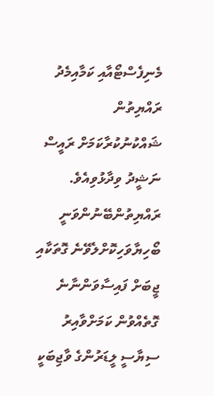މެނިފެސްޓޯއާއި ކަމާއިމެދު ރައްޔިތުން ޝައްކުނުކުރާކަމަށް ރައީސް ނަޝީދު ވިދާޅުވިއެވެ. ރައްޔިތުންބޭނުންވަނީ ބޯހިޔާވަހިކޮށްލެވޭނެ ގޮތަކާއި ޖީބަށް ފައިސާވަންނާނެ ގޮތެއްވުން ކަމަށްވާއިރު ސިޔާސީ ލީޑަރުންގެ ވާޖިބަކީ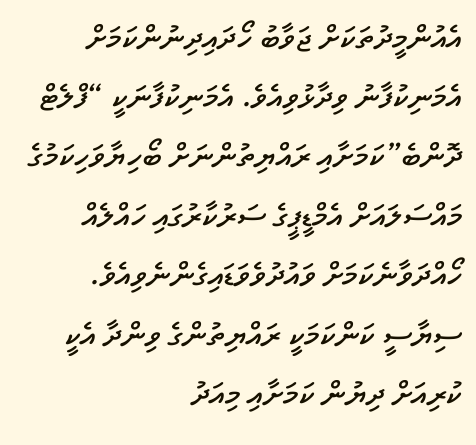އެއުންމީދުތަކަށް ޖަވާބު ހޯދައިދިނުންކަމަށް އެމަނިކުފާނު ވިދާޅުވިއެވެ. އެމަނިކުފާނަކީ “ފްލެޓް ދޮންބެ”ކަމަށާއި ރައްޔިތުންނަށް ބޯހިޔާވަހިކަމުގެ މައްސަލައަށް އެމްޑީޕީގެ ސަރުކާރުގައި ހައްލެއް ހޯއްދަވާނެކަމަށް ވައުދުވެވަޑައިގެންނެވިއެވެ.
ސިޔާސީ ކަންކަމަކީ ރައްޔިތުންގެ ވިންދާ އެކީ ކުރިއަށް ދިޔުން ކަމަށާއި މިއަދު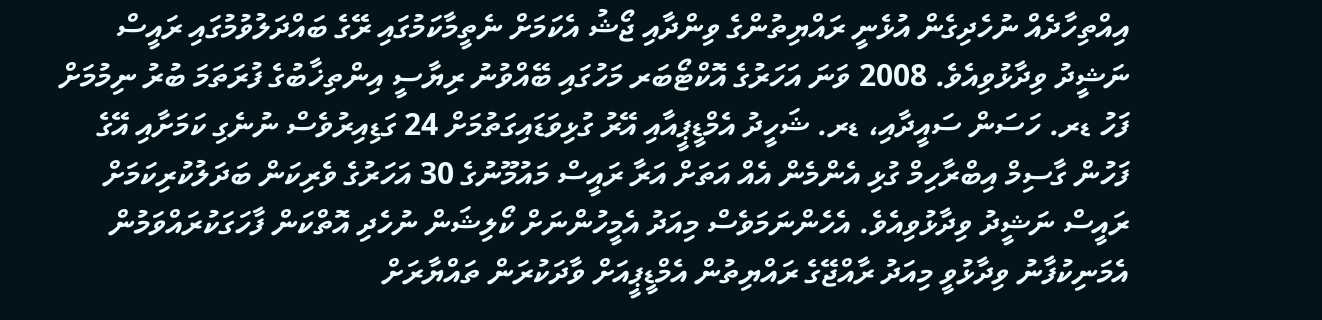އިއްތިހާދެއް ނުހެދިގެން އުޅެނީ ރައްޔިތުންގެ ވިންދާއި ޖޯޝު އެކަމަށް ނެތީމާކަމުގައި ރޭގެ ބައްދަލުވުމުގައި ރައީސް ނަޝީދު ވިދާޅުވިއެވެ. 2008 ވަނަ އަހަރުގެ އޮކްޓޯބަރ މަހުގައި ބޭއްވުނު ރިޔާސީ އިންތިޚާބުގެ ފުރަތަމަ ބުރު ނިމުމަށް ފަހު ޑރ. ހަސަން ސައީދާއި، ޑރ. ޝަހީދު އެމްޑީޕީއާއި އޭރު ގުޅިވަޑައިގަތުމަށް 24 ގަޑިއިރުވެސް ނުނެގި ކަމަށާއި އޭގެ ފަހުން ގާސިމް އިބްރާހިމް ގުޅި އެންމެން އެއް އަތަށް އަރާ ރައީސް މައުމޫނުގެ 30 އަހަރުގެ ވެރިކަން ބަދަލުކުރިކަމަށް ރައީސް ނަޝީދު ވިދާޅުވިއެވެ. އެހެންނަމަވެސް މިއަދު އެމީހުންނަށް ކޯލިޝަން ނުހެދި އޮތްކަން ފާހަގަކުރައްވަމުން އެމަނިކުފާނު ވިދާޅުވީ މިއަދު ރާއްޖޭގެ ރައްޔިތުން އެމްޑީޕީއަށް ވާދަކުރަން ތައްޔާރަށް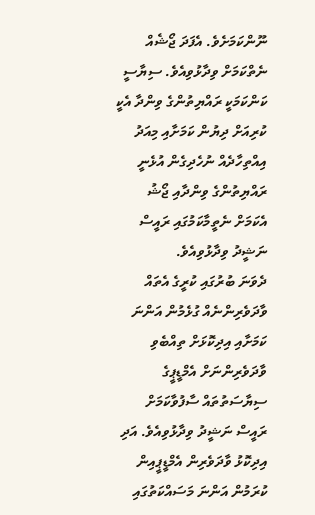ނޫންކަމަށެވެ. އެފަދަ ޖޯޝެއް ނެތްކަމަށް ވިދާޅުވިއެވެ. ސިޔާސީ ކަންކަމަކީ ރައްޔިތުންގެ ވިންދާ އެކީ ކުރިއަށް ދިޔުން ކަމަށާއި މިއަދު އިއްތިހާދެއް ނުހެދިގެން އުޅެނީ ރައްޔިތުންގެ ވިންދާއި ޖޯޝު އެކަމަށް ނެތީމާކަމުގައި ރައީސް ނަޝީދު ވިދާޅުވިއެވެ.
ދެވަނަ ބުރުގައި ކުރީގެ އެތައް ވާދަވެރިންނެއް ގުޅެމުން އަންނަ ކަމަށާއި އިދިކޮޅަށް ތިއްބެވި ވާދަވެރިންނަށް އެމްޑީޕީގެ ސިޔާސަތުތައް ސާފުވާކަމަށް ރައީސް ނަޝީދު ވިދާޅުވިއެވެ. އަދި އިދިކޮޅު ވާދަވެރިން އެމްޑީޕީއިން ކުރަމުން އަންނަ މަސައްކަތުގައި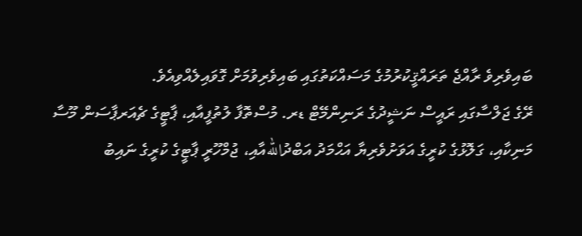ބައިވެރިވެ ރާއްޖެ ތަރައްޤީކުރުމުގެ މަސައްކަތުގައި ބައިވެރިވުމަށް ގޮވައިލެއްވިއެވެ.
ރޭގެ ޖަލްސާގައި ރައީސް ނަޝީދުގެ ރަނިންމޭޓް ޑރ. މުސްތޮފާ ލުތުފީއާއި، ޕާޓީގެ ޗެއަރޕާސަން މޫސާ މަނިކާއި، ގަލޮޅުގެ ކުރީގެ އަވަށުވެރިޔާ އަޙްމަދު އަބްދުاللهއާއި، ޖުމްހޫރީ ޕާޓީގެ ކުރީގެ ނައިބު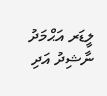ލީޑަރ އަޙްމަދު ނާޝިދު އަދި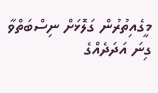މީގެއިތުރުން ގަލޮޅަށް ނިސްބަތްވާ ގިނަ އަދަދެއްގެ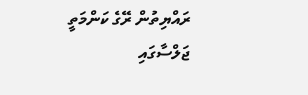ރައްޔިތުން ރޭގެ ކަންމަތީ ޖަލްސާގައި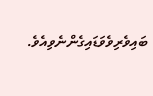ބައިވެރިވެވަޑައިގެންނެވިއެވެ.